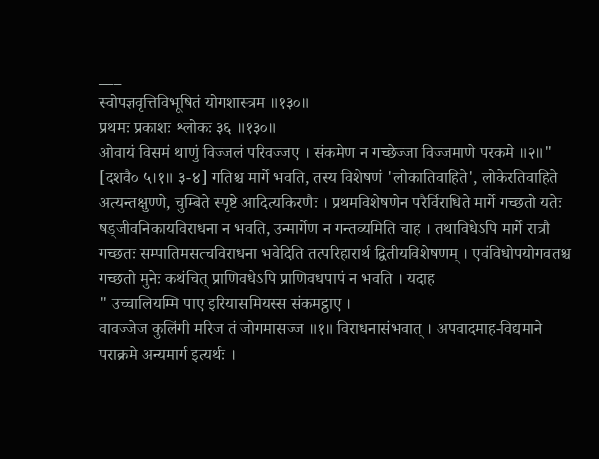___
स्वोपज्ञवृत्तिविभूषितं योगशास्त्रम ॥१३०॥
प्रथमः प्रकाशः श्लोकः ३६ ॥१३०॥
ओवायं विसमं थाणुं विज्जलं परिवज्जए । संकमेण न गच्छेज्जा विज्जमाणे परकमे ॥२॥"
[दशवै० ५।१॥ ३-४] गतिश्च मार्गे भवति, तस्य विशेषणं 'लोकातिवाहिते', लोकेरतिवाहिते अत्यन्तक्षुण्णे, चुम्बिते स्पृष्टे आदित्यकिरणैः । प्रथमविशेषणेन परैर्विराधिते मार्गे गच्छतो यतेः षड्जीवनिकायविराधना न भवति, उन्मार्गेण न गन्तव्यमिति चाह । तथाविधेऽपि मार्गे रात्रौ गच्छतः सम्पातिमसत्चविराधना भवेदिति तत्परिहारार्थ द्वितीयविशेषणम् । एवंविधोपयोगवतश्च गच्छतो मुनेः कथंचित् प्राणिवधेऽपि प्राणिवधपापं न भवति । यदाह
" उच्चालियम्मि पाए इरियासमियस्स संकमट्ठाए ।
वावज्जेज कुलिंगी मरिज तं जोगमासज्ज ॥१॥ विराधनासंभवात् । अपवादमाह-विद्यमाने पराक्रमे अन्यमार्ग इत्यर्थः ।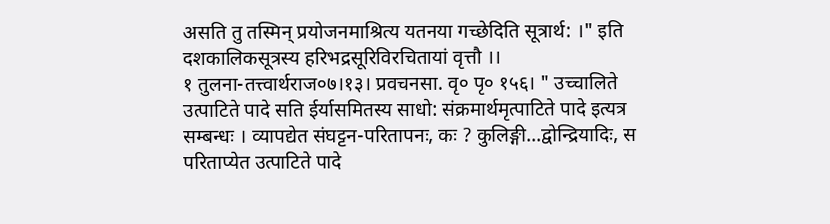असति तु तस्मिन् प्रयोजनमाश्रित्य यतनया गच्छेदिति सूत्रार्थ: ।" इति दशकालिकसूत्रस्य हरिभद्रसूरिविरचितायां वृत्तौ ।।
१ तुलना-तत्त्वार्थराज०७।१३। प्रवचनसा. वृ० पृ० १५६। " उच्चालिते उत्पाटिते पादे सति ईर्यासमितस्य साधो: संक्रमार्थमृत्पाटिते पादे इत्यत्र सम्बन्धः । व्यापद्येत संघट्टन-परितापनः, कः ? कुलिङ्गी...द्वोन्द्रियादिः, स परिताप्येत उत्पाटिते पादे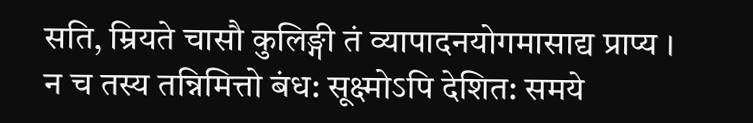सति, म्रियते चासौ कुलिङ्गी तं व्यापादनयोगमासाद्य प्राप्य । न च तस्य तन्निमित्तो बंध: सूक्ष्मोऽपि देशित: समये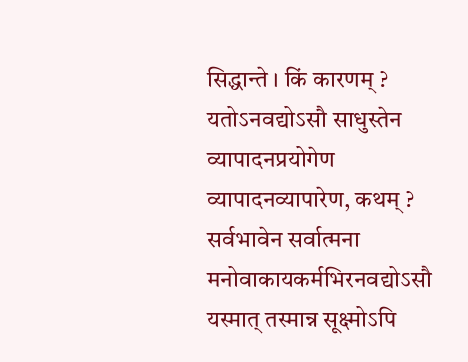सिद्धान्ते । किं कारणम् ? यतोऽनवद्योऽसौ साधुस्तेन व्यापादनप्रयोगेण व्यापादनव्यापारेण, कथम् ? सर्वभावेन सर्वात्मना मनोवाकायकर्मभिरनवद्योऽसौ यस्मात् तस्मान्न सूक्ष्मोऽपि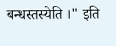बन्धस्तस्येति ।" इति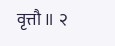वृत्तौ ॥ २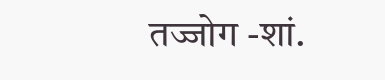तज्जोग -शां.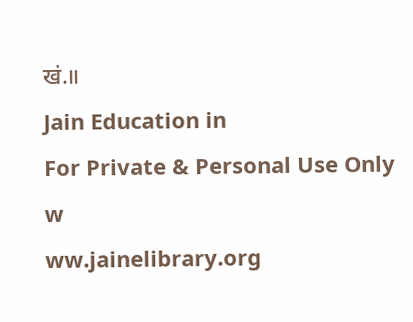खं.॥
Jain Education in
For Private & Personal Use Only
w
ww.jainelibrary.org